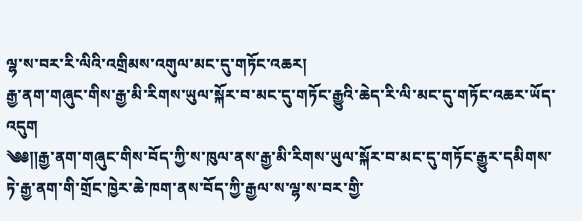ལྷ་ས་བར་རི་ལིའི་འགྲིམས་འགུལ་མང་དུ་གཏོང་འཆར།
རྒྱ་ནག་གཞུང་གིས་རྒྱ་མི་རིགས་ཡུལ་སྐོར་བ་མང་དུ་གཏོང་རྒྱུའི་ཆེད་རི་ལི་མང་དུ་གཏོང་འཆར་ཡོད་འདུག
༄༅༎རྒྱ་ནག་གཞུང་གིས་བོད་ཀྱི་ས་ཁུལ་ནས་རྒྱ་མི་རིགས་ཡུལ་སྐོར་བ་མང་དུ་གཏོང་རྒྱུར་དམིགས་ཏེ་རྒྱ་ནག་གི་གྲོང་ཁྱེར་ཆེ་ཁག་ནས་བོད་ཀྱི་རྒྱལ་ས་ལྷ་ས་བར་གྱི་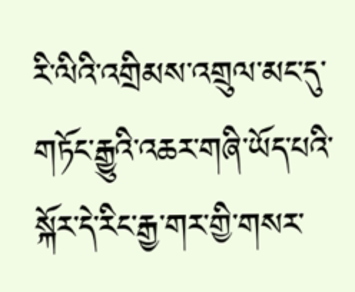རི་ལིའི་འགྲིམས་འགྲུལ་མང་དུ་གཏོང་རྒྱུའི་འཆར་གཞི་ཡོད་པའི་སྐོར་དེ་རིང་རྒྱ་གར་གྱི་གསར་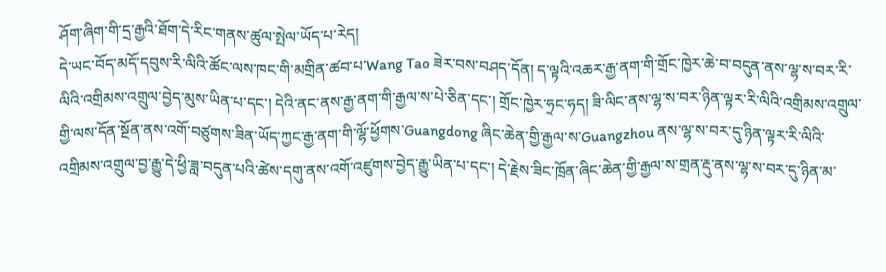ཤོག་ཞིག་གི་དྲ་རྒྱའི་ཐོག་དེ་རིང་གནས་ཚུལ་སྤེལ་ཡོད་པ་རེད།
དེ་ཡང་བོད་མདོ་དབུས་རི་ལིའི་ཚོང་ལས་ཁང་གི་མགྲིན་ཚབ་པ་Wang Tao ཟེར་བས་བཤད་དོན། ད་ལྟའི་འཆར་རྒྱ་ནག་གི་གྲོང་ཁྱེར་ཆེ་བ་བདུན་ནས་ལྷ་ས་བར་རི་ལིའི་འགྲིམས་འགྲུལ་བྱེད་མུས་ཡིན་པ་དང་། དེའི་ནང་ནས་རྒྱ་ནག་གི་རྒྱལ་ས་པེ་ཅིན་དང་། གྲོང་ཁྱེར་ཧྲང་ཧད། ཟི་ལིང་ནས་ལྷ་ས་བར་ཉིན་ལྟར་རི་ལིའི་འགྲིམས་འགྲུལ་གྱི་ལས་དོན་སྔོན་ནས་འགོ་བཙུགས་ཟིན་ཡོད་ཀྱང་རྒྱ་ནག་གི་ལྷོ་ཕྱོགས་Guangdong ཞིང་ཆེན་གྱི་རྒྱལ་ས་Guangzhou ནས་ལྷ་ས་བར་དུ་ཉིན་ལྟར་རི་ལིའི་འགྲིམས་འགྲུལ་བྱ་རྒྱུ་དེ་ཕྱི་ཟླ་བདུན་པའི་ཚེས་དགུ་ནས་འགོ་འཛུགས་བྱེད་རྒྱུ་ཡིན་པ་དང་། དེ་རྗེས་ཟིང་ཁྲོན་ཞིང་ཆེན་གྱི་རྒྱལ་ས་གྲན་རྡུ་ནས་ལྷ་ས་བར་དུ་ཉིན་མ་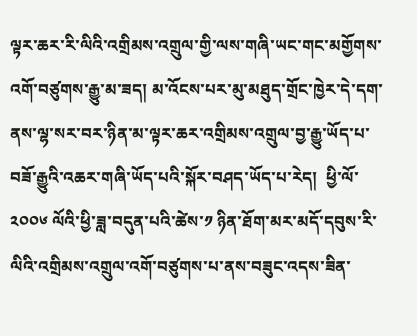ལྟར་ཆར་རི་ལིའི་འགྲིམས་འགྲུལ་གྱི་ལས་གཞི་ཡང་གང་མགྱོགས་འགོ་བཙུགས་རྒྱུ་མ་ཟད། མ་འོངས་པར་མུ་མཐུད་གྲོང་ཁྱེར་དེ་དག་ནས་ལྷ་སར་བར་ཉིན་མ་ལྟར་ཆར་འགྲིམས་འགྲུལ་བྱ་རྒྱུ་ཡོད་པ་བཟོ་རྒྱུའི་འཆར་གཞི་ཡོད་པའི་སྐོར་བཤད་ཡོད་པ་རེད།  ཕྱི་ལོ་༢༠༠༦ ལོའི་ཕྱི་ཟླ་བདུན་པའི་ཚེས་༡ ཉིན་ཐོག་མར་མདོ་དབུས་རི་ལིའི་འགྲིམས་འགྲུལ་འགོ་བཙུགས་པ་ནས་བཟུང་འདས་ཟིན་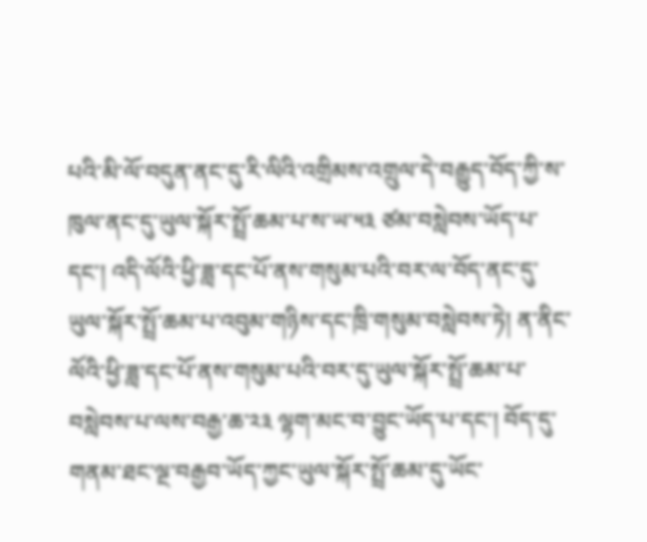པའི་མི་ལོ་བདུན་ནང་དུ་རི་ལིའི་འགྲིམས་འགྲུལ་དེ་བརྒྱུད་བོད་ཀྱི་ས་ཁུལ་ནང་དུ་ཡུལ་སྐོར་སྤྲོ་ཆམ་པ་ས་ཡ་༥༣ ཙམ་བསླེབས་ཡོད་པ་དང་། འདི་ལོའི་ཕྱི་ཟླ་དང་པོ་ནས་གསུམ་པའི་བར་ལ་བོད་ནང་དུ་ཡུལ་སྐོར་སྤྲོ་ཆམ་པ་འབུམ་གཉིས་དང་ཁྲི་གསུམ་བསླེབས་ཏེ། ན་ནིང་ལོའི་ཕྱི་ཟླ་དང་པོ་ནས་གསུམ་པའི་བར་དུ་ཡུལ་སྐོར་སྤྲོ་ཆམ་པ་བསླེབས་པ་ལས་བརྒྱ་ཆ་༢༣ ལྷག་མང་བ་བྱུང་ཡོད་པ་དང་། བོད་དུ་གནམ་ཐང་ལྔ་བརྒྱབ་ཡོད་ཀྱང་ཡུལ་སྐོར་སྤྲོ་ཆམ་དུ་ཡོང་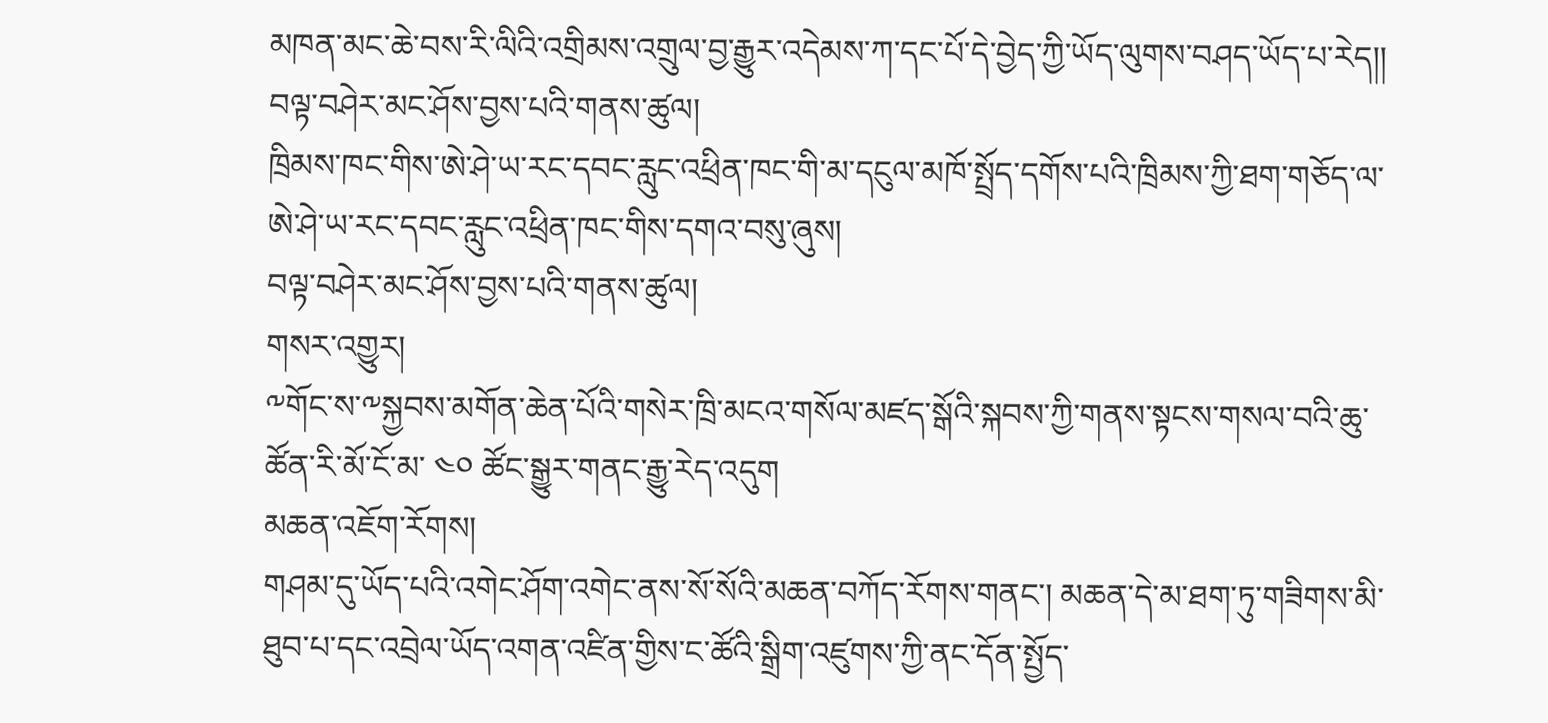མཁན་མང་ཆེ་བས་རི་ལིའི་འགྲིམས་འགྲུལ་བྱ་རྒྱུར་འདེམས་ཀ་དང་པོ་དེ་བྱེད་ཀྱི་ཡོད་ལུགས་བཤད་ཡོད་པ་རེད།།
བལྟ་བཤེར་མང་ཤོས་བྱས་པའི་གནས་ཚུལ།
ཁྲིམས་ཁང་གིས་ཨེ་ཤེ་ཡ་རང་དབང་རླུང་འཕྲིན་ཁང་གི་མ་དངུལ་མཁོ་སྤྲོད་དགོས་པའི་ཁྲིམས་ཀྱི་ཐག་གཅོད་ལ་ཨེ་ཤེ་ཡ་རང་དབང་རླུང་འཕྲིན་ཁང་གིས་དགའ་བསུ་ཞུས།
བལྟ་བཤེར་མང་ཤོས་བྱས་པའི་གནས་ཚུལ།
གསར་འགྱུར།
༸གོང་ས་༸སྐྱབས་མགོན་ཆེན་པོའི་གསེར་ཁྲི་མངའ་གསོལ་མཛད་སྒོའི་སྐབས་ཀྱི་གནས་སྟངས་གསལ་བའི་ཆུ་ཚོན་རི་མོ་ངོ་མ་ ༤༠ ཚོང་སྒྱུར་གནང་རྒྱུ་རེད་འདུག
མཆན་འཇོག་རོགས།
གཤམ་དུ་ཡོད་པའི་འགེང་ཤོག་འགེང་ནས་སོ་སོའི་མཆན་བཀོད་རོགས་གནང་། མཆན་དེ་མ་ཐག་ཏུ་གཟིགས་མི་ཐུབ་པ་དང་འབྲེལ་ཡོད་འགན་འཛིན་གྱིས་ང་ཚོའི་སྒྲིག་འཛུགས་ཀྱི་ནང་དོན་སྤྱོད་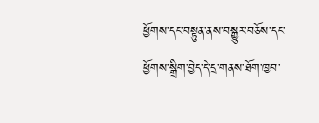ཕྱོགས་དང་བསྟུན་ནས་བསྒྱུར་བཅོས་དང་ཕྱོགས་སྒྲིག་བྱེད་དེ་དྲ་གནས་ཐོག་ཁྱབ་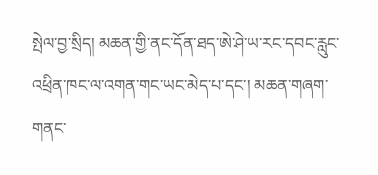སྤེལ་བྱ་སྲིད། མཆན་གྱི་ནང་དོན་ཐད་ཨེ་ཤེ་ཡ་རང་དབང་རླུང་འཕྲིན་ཁང་ལ་འགན་གང་ཡང་མེད་པ་དང་། མཆན་གཞག་གནང་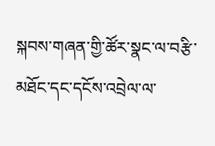སྐབས་གཞན་གྱི་ཚོར་སྣང་ལ་བརྩི་མཐོང་དང་དངོས་འབྲེལ་ལ་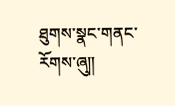ཐུགས་སྣང་གནང་རོགས་ཞུ༎